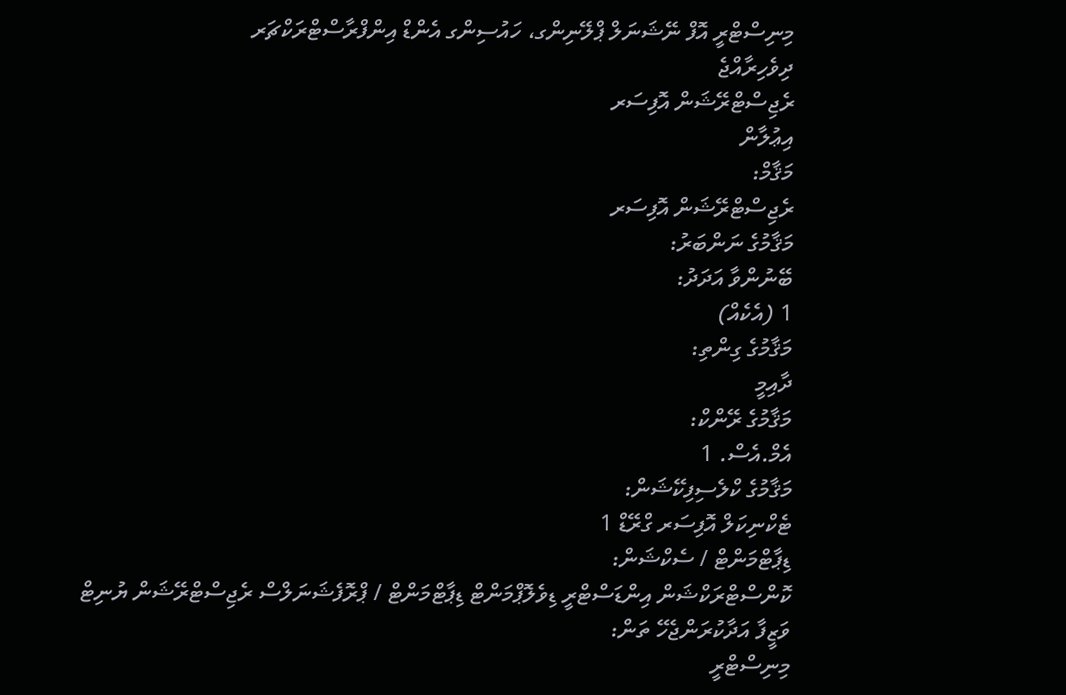މިނިސްޓްރީ އޮފް ނޭޝަނަލް ޕްލޭނިންގ، ހައުސިންގ އެންޑް އިންފްރާސްޓްރަކްޗަރ
ދިވެހިރާއްޖެ
ރެޖިސްޓްރޭޝަން އޮފިސަރ
އިޢުލާން
މަޤާމް:
ރެޖިސްޓްރޭޝަން އޮފިސަރ
މަޤާމުގެ ނަންބަރު:
ބޭނުންވާ އަދަދު:
1 (އެކެއް)
މަޤާމުގެ ގިންތި:
ދާއިމީ
މަޤާމުގެ ރޭންކް:
އެމް.އެސް. 1
މަޤާމުގެ ކްލެސިފިކޭޝަން:
ޓެކްނިކަލް އޮފިސަރ ގްރޭޑް 1
ޑިޕާޓްމަންޓް / ސެކްޝަން:
ކޮންސްޓްރަކްޝަން އިންޑަސްޓްރީ ޑިވެލޮޕްމަންޓް ޑިޕާޓްމަންޓް / ޕްރޮފެޝަނަލްސް ރެޖިސްޓްރޭޝަން ޔުނިޓް
ވަޒީފާ އަދާކުރަންޖެހޭ ތަން:
މިނިސްޓްރީ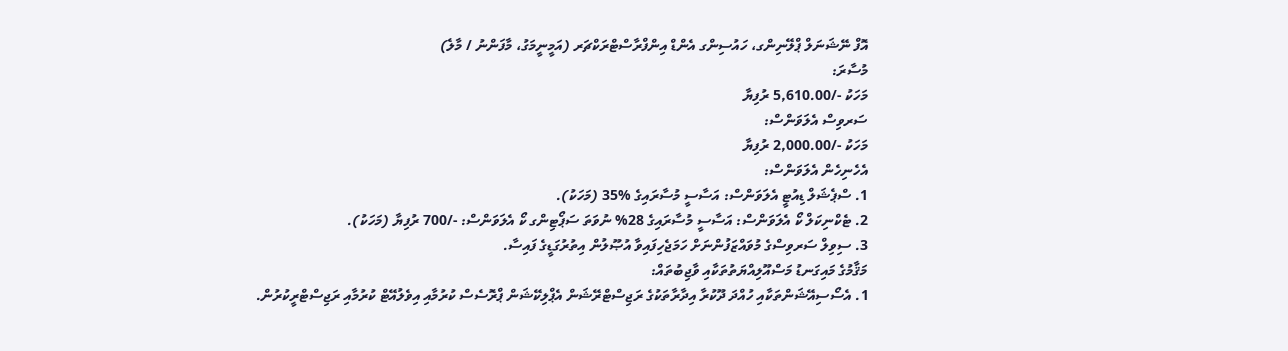އޮފް ނޭޝަނަލް ޕްލޭނިންގ، ހައުސިންގ އެންޑް އިންފްރާސްޓްރަކްޗަރ (އަމީނީމަގު، މާފަންނު / މާލެ)
މުސާރަ:
މަހަކު -/5,610.00 ރުފިޔާ
ސަރވިސް އެލަވަންސް:
މަހަކު -/2,000.00 ރުފިޔާ
އެހެނިހެން އެލަވަންސް:
1. ސްޕެޝަލް ޑިއުޓީ އެލަވަންސް: އަސާސީ މުސާރައިގެ %35 (މަހަކު).
2. ޓެކްނިކަލް ކޯ އެލަވަންސް: އަސާސީ މުސާރައިގެ 28% ނުވަތަ ސަޕޯޓިންގ ކޯ އެލަވަންސް: -/700 ރުފިޔާ (މަހަކު).
3. ސިވިލް ސަރވިސްގެ މުވައްޒަފުންނަށް ހަމަޖެހިފައިވާ އުޞޫލުން އިތުރުގަޑީގެ ފައިސާ.
މަޤާމުގެ މައިގަނޑު މަސްއޫލިއްޔަތުތަކާއި ވާޖިބުތައް:
1. އެސޯސިއޭޝަންތަކާއި ހުއްދަ ދޫކުރާ އިދާރާތަކުގެ ރަޖިސްޓްރޭޝަން އެޕްލިކޭޝަން ޕްރޮސެސް ކުރުމާއި އިވެލުއޭޓް ކުރުމާއި ރަޖިސްޓްރީކުރުން.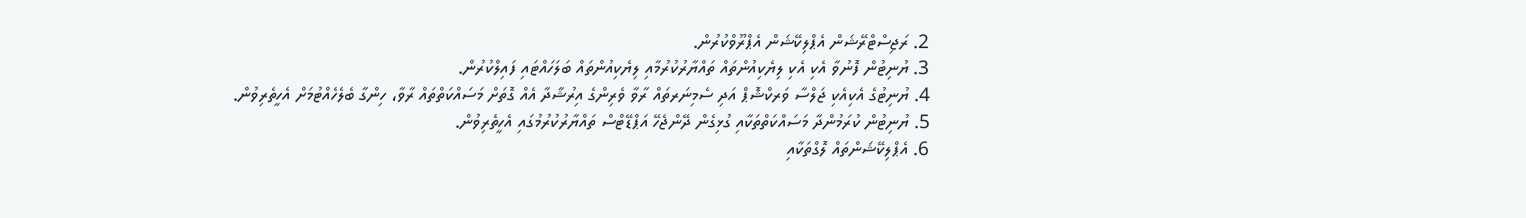2. ރަޖިސްޓްރޭޝަން އެޕްލިކޭޝަން އެޕްރޫވްކުރުން.
3. ޔުނިޓުން ފޮނުވާ އެކި އެކި ލިޔެކިއުންތައް ތައްޔާރުކުރުމާއި ލިޔެކިއުންތައް ބަލަހައްޓައި ފައިލްކުރުން.
4. ޔުނިޓުގެ އެކިއެކި ޖަލްސާ ވަރކްޝޮޕް އަދި ސެމިނަރތައް ރާވާ ވެރިންގެ އިރުޝާދާ އެއް ގޮތަށް މަސައްކަތްތައް ރާވާ، ހިންގާ ބެލެހެއްޓުމަށް އެހީތެރިވުން.
5. ޔުނިޓުން ކުރަމުންދާ މަސައްކަތްތަކާއި ގުޅިގެން ދޭންޖެހޭ އަޕްޑޭޓްސް ތައްޔާރުކުރުމުގައި އެހީތެރިވުން.
6. އެޕްލިކޭޝަންތައް ލޮގްތަކާއި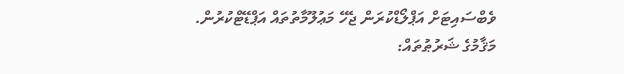ވެބްސައިޓަށް އަޕްލޯޑްކުރަން ޖެހޭ މަޢުލޫމާތުތައް އަޕްޑޭޓްކުރުން.
މަޤާމުގެ ޝަރުޠުތައް: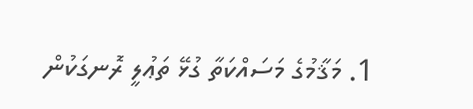1. މަޤާމުގެ މަސައްކަތާ ގުޅޭ ތަޢުލީ ރޮނގަކުން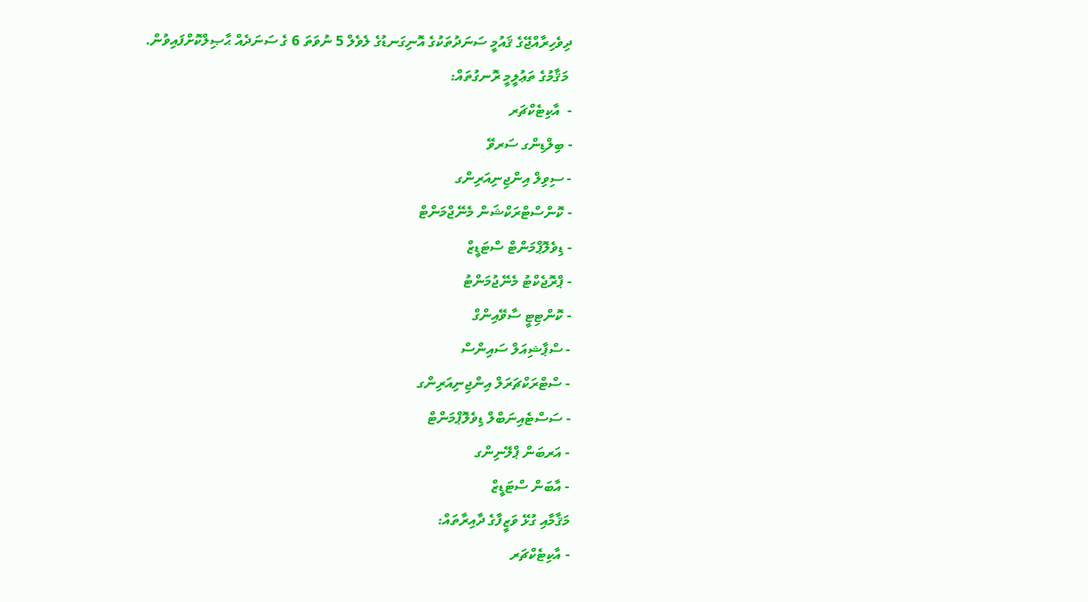ދިވެހިރާއްޖޭގެ ޤައުމީ ސަނަދުތަކުގެ އޮނިގަނޑުގެ ލެވެލް 5 ނުވަތަ 6 ގެ ސަނަދެއް ޙާޞިލްކޮށްފައިވުން.
 މަޤާމުގެ ތަޢުލީމީ ރޮނގުތައް:
-  އާކިޓެކްޗަރ
- ބިލްޑިންގ ސަރވޭ
- ސިވިލް އިންޖިނިއަރިންގ
- ކޮންސްޓްރަކްޝަން މެނޭޖްމަންޓް
- ޑިވެލޮޕްމަންޓް ސްޓަޑީޒް
- ޕްރޮޖެކްޓު މެނޭޖުމަންޓު
- ކޮންޓިޓީ ސާވޭއިންގް
- ސްޕާޝިއަލް ސައިންސް
- ސްޓްރަކްޗަރަލް އިންޖިނިއަރިންގ
- ސަސްޓެއިނަބްލް ޑިވެލޮޕްމަންޓް
- އަރބަން ޕްލޭނިންގ
- އާބަން ސްޓަޑީޒް
މަޤާމާއި ގުޅޭ ވަޒީފާގެ ދާއިރާތައް:
- އާކިޓެކްޗަރ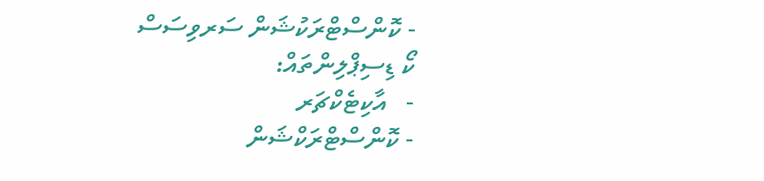- ކޮންސްޓްރަކުޝަން ސަރވިސަސް
ކޯ ޑިސިޕްލިންތައް:
-   އާކިޓެކްޗަރ
- ކޮންސްޓްރަކްޝަން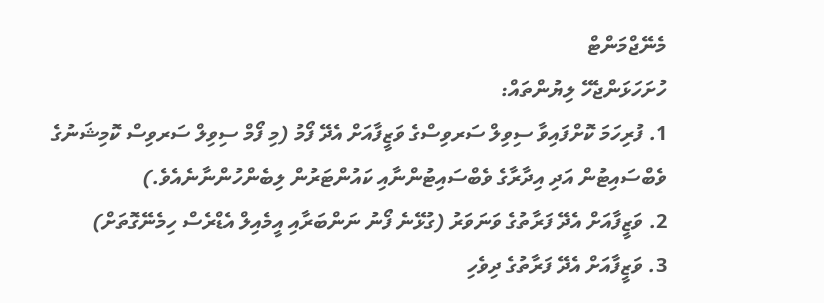މެނޭޖްމަންޓް
ހުށަހަޅަންޖެހޭ ލިޔުންތައް:
1. ފުރިހަމަ ކޮށްފައިވާ ސިވިލް ސަރވިސްގެ ވަޒީފާއަށް އެދޭ ފޯމު (މި ފޯމް ސިވިލް ސަރވިސް ކޮމިޝަނުގެ ވެބްސައިޓުން އަދި އިދާރާގެ ވެބްސައިޓުންނާއި ކައުންޓަރުން ލިބެންހުންނާނެއެވެ.)
2. ވަޒީފާއަށް އެދޭ ފަރާތުގެ ވަނަވަރު (ގުޅޭނެ ފޯނު ނަންބަރާއި އީމެއިލް އެޑްރެސް ހިމެނޭގޮތަށް)
3. ވަޒީފާއަށް އެދޭ ފަރާތުގެ ދިވެހި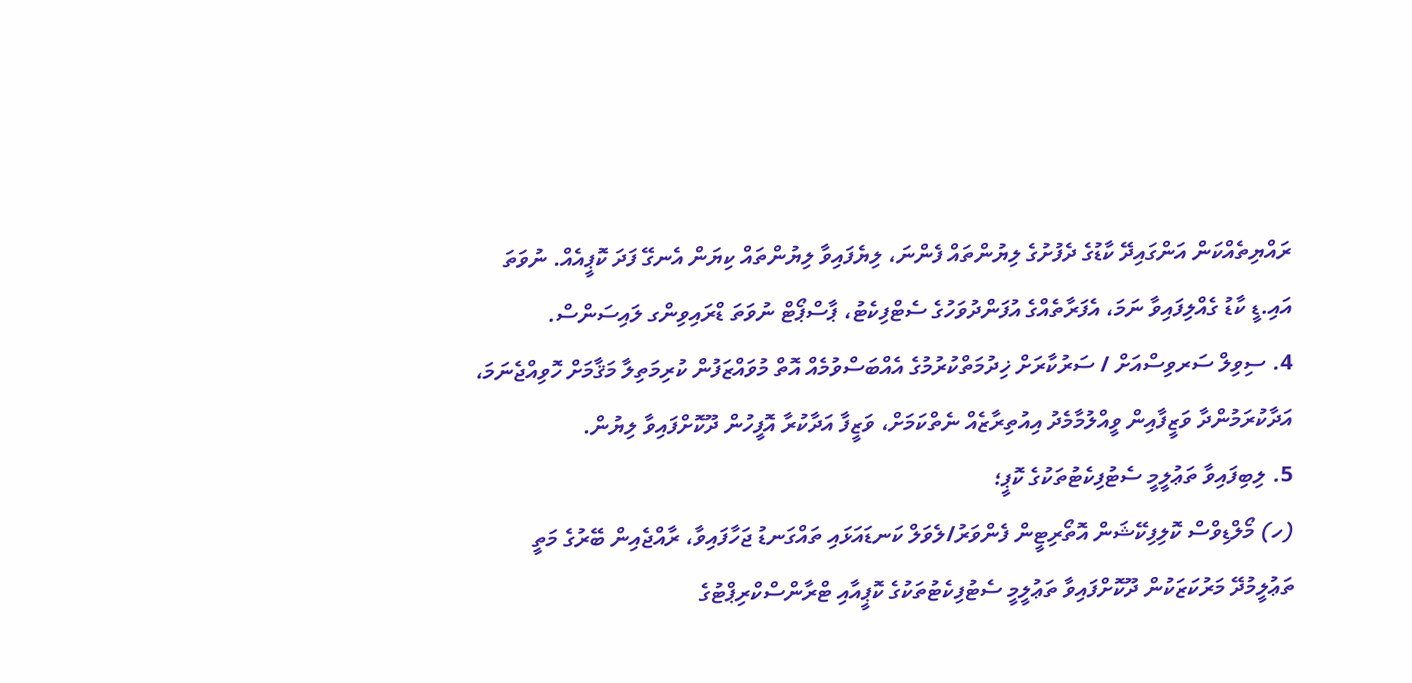ރައްޔިތެއްކަން އަންގައިދޭ ކާޑުގެ ދެފުށުގެ ލިޔުންތައް ފެންނަ، ލިޔެފައިވާ ލިޔުންތައް ކިޔަން އެނގޭ ފަދަ ކޮޕީއެއް. ނުވަތަ އައި.ޑީ ކާޑު ގެއްލިފައިވާ ނަމަ، އެފަރާތެއްގެ އުފަންދުވަހުގެ ސެޓްފިކެޓު، ޕާސްޕޯޓް ނުވަތަ ޑްރައިވިންގ ލައިސަންސް.
4. ސިވިލް ސަރވިސްއަށް / ސަރުކާރަށް ޚިދުމަތްކުރުމުގެ އެއްބަސްވުމެއް އޮތް މުވައްޒަފުން ކުރިމަތިލާ މަޤާމަށް ހޮވިއްޖެނަމަ، އަދާކުރަމުންދާ ވަޒީފާއިން ވީއްލުމާމެދު އިއުތިރާޒެއް ނެތްކަމަށް، ވަޒީފާ އަދާކުރާ އޮފީހުން ދޫކޮށްފައިވާ ލިޔުން.
5. ލިބިފައިވާ ތަޢުލީމީ ސެޓުފިކެޓުތަކުގެ ކޮޕީ؛
(ހ) މޯލްޑިވްސް ކޮލިފިކޭޝަން އޮތޯރިޓީން ފެންވަރު/ލެވަލް ކަނޑައަޅައި ތައްގަނޑު ޖަހާފައިވާ، ރާއްޖެއިން ބޭރުގެ މަތީ ތަޢުލީމުދޭ މަރުކަޒަކުން ދޫކޮށްފައިވާ ތަޢުލީމީ ސެޓުފިކެޓުތަކުގެ ކޮޕީއާއި ޓްރާންސްކްރިޕްޓުގެ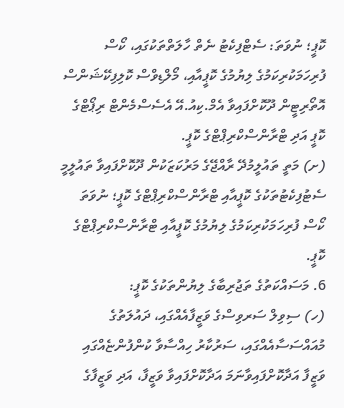ކޮޕީ؛ ނުވަތަ: ސެޓްފިކެޓު ނެތް ހާލަތްތަކުގައި، ކޯސް ފުރިހަމަކުރިކަމުގެ ލިޔުމުގެ ކޮޕީއާއި، މޯލްޑިވްސް ކޮލިފިކޭޝަންސް އޮތޯރިޓީން ދޫކޮށްފައިވާ އެމް.ކިއު.އޭ އެސެސްމެންޓް ރިޕޯޓްގެ ކޮޕީ އަދި ޓްރާންސްކްރިޕްޓްގެ ކޮޕީ.
(ށ) މަތީ ތައުލީމުދޭ ރާއްޖޭގެ މަރުކަޒަކުން ދޫކޮށްފައިވާ ތައުލީމީ ސެޓުފިކެޓުތަކުގެ ކޮޕީއާއި ޓްރާންސްކްރިޕްޓްގެ ކޮޕީ؛ ނުވަތަ ކޯސް ފުރިހަމަކުރިކަމުގެ ލިޔުމުގެ ކޮޕީއާއި ޓްރާންސްކްރިޕްޓްގެ ކޮޕީ.
6. މަސައްކަތުގެ ތަޖުރިބާގެ ލިޔުންތަކުގެ ކޮޕީ:
(ހ) ސިވިލް ސަރވިސްގެ ވަޒީފާއެއްގައި، ދައުލަތުގެ މުއައްސަސާއެއްގައި، ސަރުކާރު ހިއްސާވާ ކުންފުންޏެއްގައި ވަޒީފާ އަދާކޮށްފައިވާނަމަ އަދާކޮށްފައިވާ ވަޒީފާ، އަދި ވަޒީފާގެ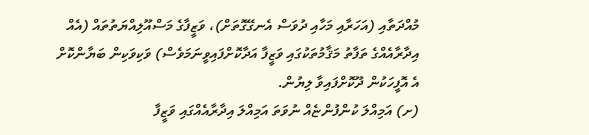މުއްދަތާއި (އަހަރާއި މަހާއި ދުވަސް އެނގޭގޮތަށް)، ވަޒީފާގެ މަސްއޫލިއްޔަތުތައް (އެއް އިދާރާއެއްގެ ތަފާތު މަޤާމުތަކުގައި ވަޒީފާ އަދާކޮށްފައިވީނަމަވެސް) ވަކިވަކިން ބަޔާންކޮށް އެ އޮފީހަކުން ދޫކޮށްފައިވާ ލިޔުން.
(ށ) އަމިއްލަ ކުންފުންޏެއް ނުވަތަ އަމިއްލަ އިދާރާއެއްގައި ވަޒީފާ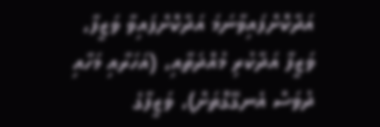އަދާކޮށްފައިވާނަމަ އަދާކޮށްފައިވާ ވަޒީފާ، ވަޒީފާ އަދާކުރި މުއްދަތާއި، (އަހަރާއި މަހާއި ދުވަސް އެނގޭގޮތަށް)، ވަޒީފާގެ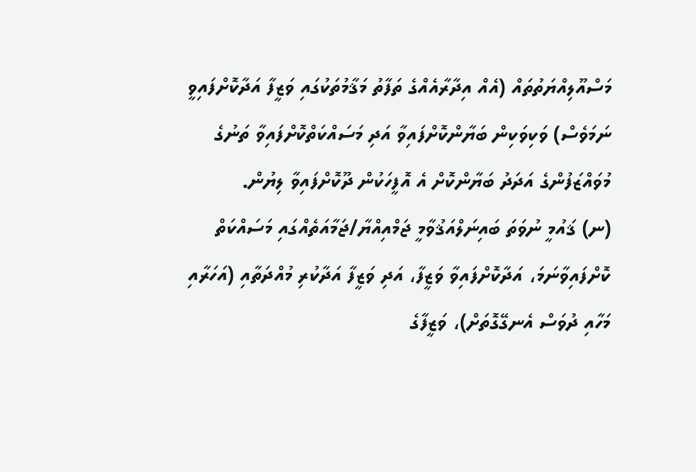މަސްއޫލިއްޔަތުތައް (އެއް އިދާރާއެއްގެ ތަފާތު މަޤާމުތަކުގައި ވަޒީފާ އަދާކޮށްފައިވީ ނަމަވެސް) ވަކިވަކިން ބަޔާންކޮށްފައިވާ އަދި މަސައްކަތްކޮށްފައިވާ ތަނުގެ މުވައްޒަފުންގެ އަދަދު ބަޔާންކޮށް އެ އޮފީހަކުން ދޫކޮށްފައިވާ ލިޔުން.
(ނ) ޤައުމީ ނުވަތަ ބައިނަލްއަޤުވާމީ ޖަމްއިއްޔާ/ޖަމާއަތެއްގައި މަސައްކަތް ކޮށްފައިވާނަމަ، އަދާކޮށްފައިވާ ވަޒީފާ، އަދި ވަޒީފާ އަދާކުރި މުއްދަތާއި (އަހަރާއި މަހާއި ދުވަސް އެނގޭގޮތަށް)، ވަޒީފާގެ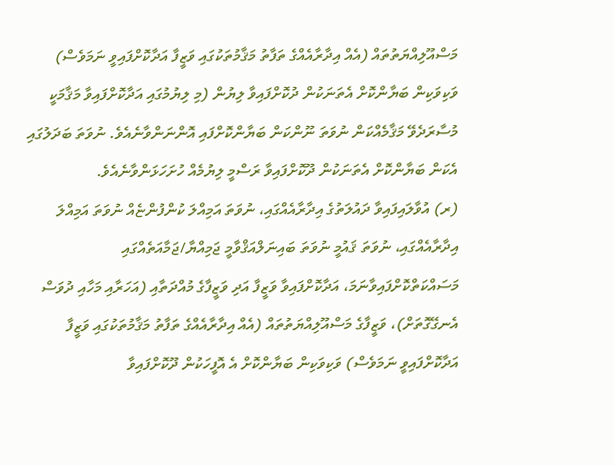މަސްއޫލިއްޔަތުތައް (އެއް އިދާރާއެއްގެ ތަފާތު މަޤާމުތަކުގައި ވަޒީފާ އަދާކޮށްފައިވީ ނަމަވެސް) ވަކިވަކިން ބަޔާންކޮށް އެތަނަކުން ދުކޮށްފައިވާ ލިޔުން (މި ލިޔުމުގައި އަދާކޮށްފައިވާ މަޤާމަކީ މުސާރަދެވޭ މަޤާމެއްކަން ނުވަތަ ނޫންކަން ބަޔާންކޮށްފައި އޮންނަންވާނެއެވެ. ނުވަތަ ބަދަލުގައި އެކަން ބަޔާންކޮށް އެތަނަކުން ދޫކޮށްފައިވާ ރަސްމީ ލިޔުމެއް ހުށަހަޅަންވާނެއެވެ.
(ރ) އުވާލައިފައިވާ ދައުލަތުގެ އިދާރާއެއްގައި، ނުވަތަ އަމިއްލަ ކުންފުންޏެއް ނުވަތަ އަމިއްލަ އިދާރާއެއްގައި، ނުވަތަ ޤައުމީ ނުވަތަ ބައިނަލްއަޤްވާމީ ޖަމިއްޔާ/ޖަމާއަތެއްގައި މަސައްކަތްކޮށްފައިވާނަމަ، އަދާކޮށްފައިވާ ވަޒީފާ އަދި ވަޒީފާގެ މުއްދަތާއި (އަހަރާއި މަހާއި ދުވަސް އެނގޭގޮތަށް)، ވަޒީފާގެ މަސްއޫލިއްޔަތުތައް (އެއް އިދާރާއެއްގެ ތަފާތު މަޤާމުތަކުގައި ވަޒީފާ އަދާކޮށްފައިވީ ނަމަވެސް) ވަކިވަކިން ބަޔާންކޮށް އެ އޮފީހަކުން ދޫކޮށްފައިވާ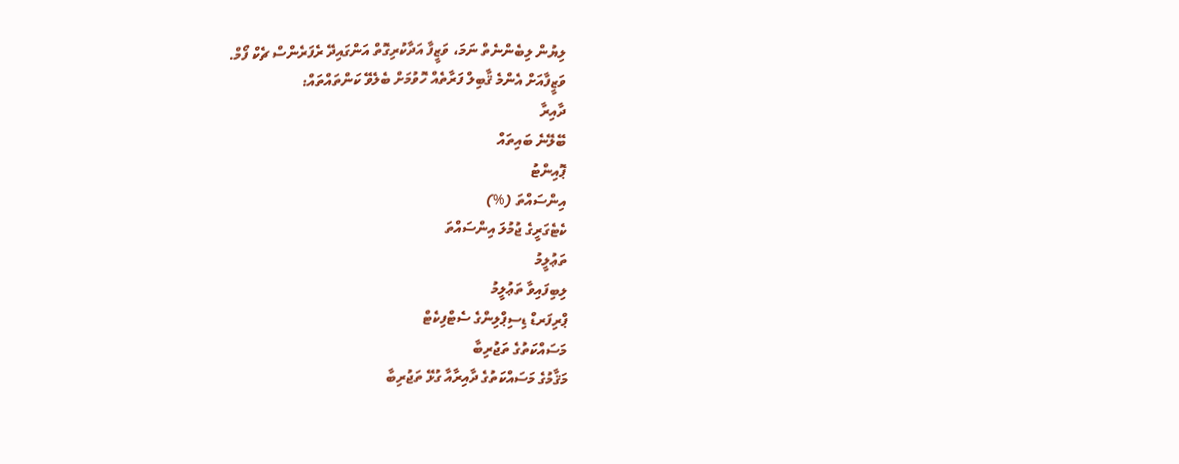ލިޔުން ލިބެންނެތް ނަމަ، ވަޒީފާ އަދާކުރިގޮތް އަންގައިދޭ ރެފަރެންސް ޗެކް ފޯމް.
ވަޒީފާއަށް އެންމެ ޤާބިލް ފަރާތެއް ހޮވުމަށް ބެލެވޭ ކަންތައްތައް:
ދާއިރާ
ބޭލޭނެ ބައިތައް
ޕޮއިންޓު
އިންސައްތަ (%)
ކެޓެގަރީގެ ޖުމުލަ އިންސައްތަ
ތަޢުލީމު
ލިބިފައިވާ ތަޢުލީމު
ޕްރިފަރޑް ޑިސިޕްލިންގެ ސެޓްފިކެޓް
މަސައްކަތުގެ ތަޖުރިބާ
މަޤާމުގެ މަސައްކަތުގެ ދާއިރާއާ ގުޅޭ ތަޖުރިބާ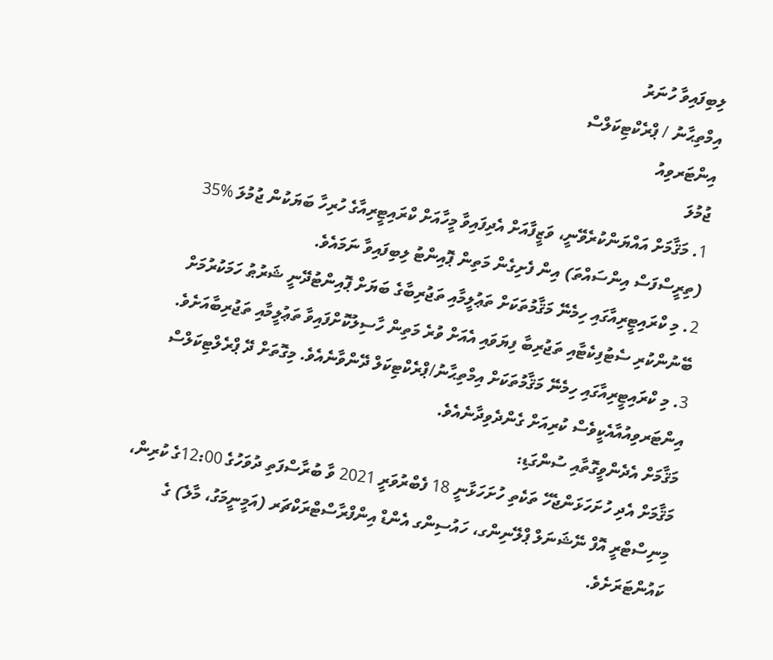ލިބިފައިވާ ހުނަރު
އިމްތިޙާނު / ޕްރެކްޓިކަލްސް
އިންޓަރވިއު
ޖުމުލަ
1. މަޤާމަށް އައްޔަންކުރެވޭނީ، ވަޒީފާއަށް އެދިފައިވާ މީހާއަށް ކްރައިޓީރިއާގެ ހުރިހާ ބަޔަކުން ޖުމުލަ %35 (ތިރީސްފަސް އިންސައްތަ) އިން ފެށިގެން މަތިން ޕޮއިންޓު ލިބިފައިވާ ނަމައެވެ.
2. މި ކްރައިޓީރިއާގައި ހިމެނޭ މަޤާމުތަކަށް ތަޢުލީމާއި ތަޖުރިބާގެ ބަޔަށް ޕޮއިންޓުދޭނީ ޝަރުޠު ހަމަކުރުމަށް ބޭނުންކުރި ސެޓުފިކެޓާއި ތަޖުރިބާ ފިޔަވައި އެއަށް ވުރެ މަތިން ހާސިލުކޮށްފައިވާ ތަޢުލީމާއި ތަޖުރިބާއަށެވެ.
3. މި ކްރައިޓީރިއާގައި ހިމެނޭ މަޤާމުތަކަށް އިމްތިޙާނު/ޕްރެކްޓިކަލް ދޭންވާނެއެވެ. މިގޮތަށް ދޭ ޕްރެލްޓިކަލްސް އިންޓަރވިއުއާއެކީވެސް ކުރިއަށް ގެންދެވިދާނެއެވެ.
މަޤާމަށް އެދެންވީގޮތާއި ސުންގަޑި:
މަޤާމަށް އެދި ހުށަހަޅަންޖެހޭ ތަކެތި ހުށަހަޅާނީ 18 ފެބްރުވަރީ 2021 ވާ ބުރާސްފަތި ދުވަހުގެ 12:00ގެ ކުރިން، މިނިސްޓްރީ އޮފް ނޭޝަނަލް ޕްލޭނިންގ، ހައުސިންގ އެންޑް އިންފްރާސްޓްރަކްޗަރ (އަމީނީމަގު، މާލެ) ގެ ކައުންޓަރަށެވެ.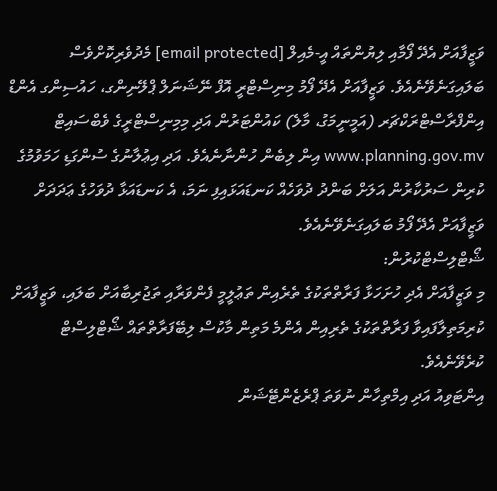ވަޒީފާއަށް އެދޭ ފޯމާއި ލިޔުންތައް އީ-މެއިލް [email protected] މެދުވެރިކޮށްވެސް ބަލައިގަނެވޭނެއެވެ. ވަޒީފާއަށް އެދޭ ފޯމު މިނިސްޓްރީ އޮފް ނޭޝަނަލް ޕްލޭނިންގ، ހައުސިންގ އެންޑް އިންފްރާސްޓްރަކްޗަރ (އަމީނީމަގު، މާލެ) ކައުންޓަރުން އަދި މިމިނިސްޓްރީގެ ވެބްސައިޓް www.planning.gov.mv އިން ލިބެން ހުންނާނެއެވެ. އަދި އިޢުލާނުގެ ސުންގަޑި ހަމަވުމުގެ ކުރިން ސަރުކާރުން އަލަށް ބަންދު ދުވަހެއް ކަނޑައަޅައިފި ނަމަ، އެ ކަނޑައަޅާ ދުވަހުގެ ޢަދަދަށް ވަޒީފާއަށް އެދޭ ފޯމު ބަލައިގަނެވޭނެއެވެ.
ޝޯޓްލިސްޓްކުރުން:
މި ވަޒީފާއަށް އެދި ހުށަހަޅާ ފަރާތްތަކުގެ ތެރެއިން ތަޢުލީމީ ފެންވަރާއި ތަޖުރިބާއަށް ބަލައި، ވަޒީފާއަށް ކުރިމަތިލާފައިވާ ފަރާތްތަކުގެ ތެރިއިން އެންމެ މަތިން މާކުސް ލިބޭފަރާތްތައް ޝޯޓްލިސްޓް ކުރެވޭނެއެވެ.
އިންޓަވިއު އަދި އިމްތިހާން ނުވަތަ ޕްރެޒެންޓޭޝަން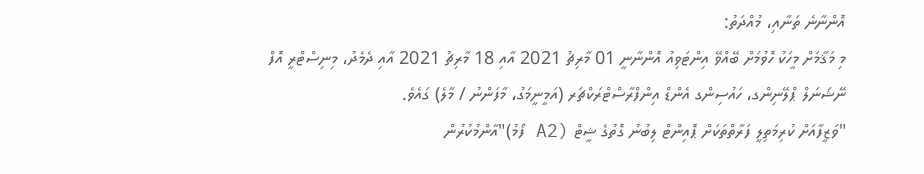އޮންނާނެ ތަނާއި، މުއްދަތު:
މި މަޤާމަށް މީހަކު ހޮވުމަށް ބޭއްވޭ އިންޓަވިއު އޮންނާނީ 01 މާރިޗު 2021 އާއި 18 މާރިޗު 2021 އާއި ދެމެދު، މިނިސްޓްރީ އޮފް ނޭޝަނަލް ޕްލޭނިންގ، ހައުސިންގ އެންޑް އިންފްރާސްޓްރަކްޗަރ (އަމީނީމަގު، މާފަންނު / މާލެ) ގައެވެ.
"ވަޒީފާއަށް ކުރިމަތިލީ ފަރާތްތަކަށް ޕޮއިންޓް ލިބުނު ގޮތުގެ ޝީޓް (A2 ފޯމު)"އާންމުކުރުން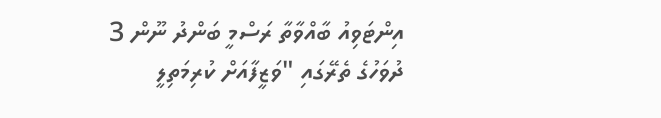އިންޓަވިއު ބާއްވާތާ ރަސްމީ ބަންދު ނޫން 3 ދުވަހުގެ ތެރޭގައި "ވަޒީފާއަށް ކުރިމަތިލީ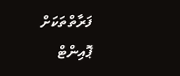ފަރާތްތަކަށް ޕޮއިންޓް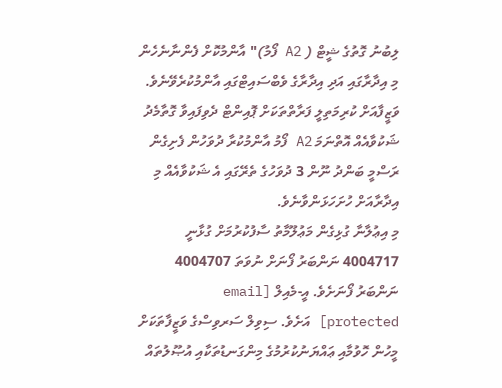ލިބުނު ގޮތުގެ ޝީޓް ( A2 ފޯމު)" އާންމުކޮށް ފެންނާނެހެން މި އިދާރާގައި އަދި އިދާރާގެ ވެބްސައިޓްގައި އާންމުކުރެވޭނެވެ. ވަޒީފާއަށް ކުރިމަތިލީ ފަރާތްތަކަށް ޕޮއިންޓް ދެވިފައިވާ ގޮތާމެދު ޝަކުވާއެއް އޮތްނަމަ A2 ފޯމު އާންމުކުރާ ދުވަހުން ފެށިގެން ރަސްމީ ބަންދު ނޫން 3 ދުވަހުގެ ތެރޭގައި އެ ޝަކުވާއެއް މި އިދާރާއަށް ހުށަހަޅަންވާނެވެ.
މި އިޢުލާނާ ގުޅިގެން މަޢުލޫމާތު ސާފުކުރުމަށް ގުޅާނީ 4004717 ނަންބަރު ފޯނަށް ނުވަތަ 4004707 ނަންބަރު ފޯނަށެވެ. އީ-މެއިލް [email protected] އަށެވެ. ސިވިލް ސަރވިސްގެ ވަޒީފާތަކަށް މީހުން ހޮވުމާއި ޢައްޔަނުކުރުމުގެ މިންގަނޑުތަކާއި އުޞޫލުތައް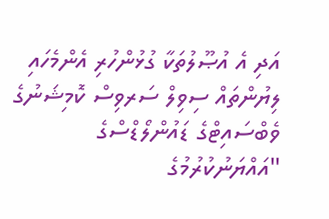އަދި އެ އުޞޫލުތަކާ ގުޅުންހުރި އެންމެހައި ލިޔުންތައް ސިވިލް ސަރވިސް ކޮމިޝަނުގެ ވެބްސައިޓްގެ ޑައުންލޯޑްސްގެ "އައްޔަނުކުރުމުގެ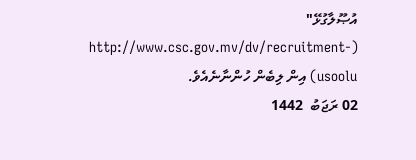އުޞޫލާގުޅޭ" (http://www.csc.gov.mv/dv/recruitment-usoolu) އިން ލިބެން ހުންނާނެއެވެ.
02 ރަޖަބު  1442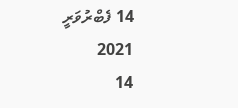14 ފެބްރުވަރީ  2021
14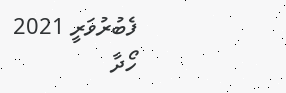ފެބުރުވަރީ 2021
ހޯދާ